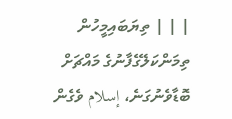| | | ތިޔަބައިމީހުން ތިމަންކަލޭގެފާނުގެ މައްޗަށް ބޮޑާވެނުގަނެ، إسلام ވެގެން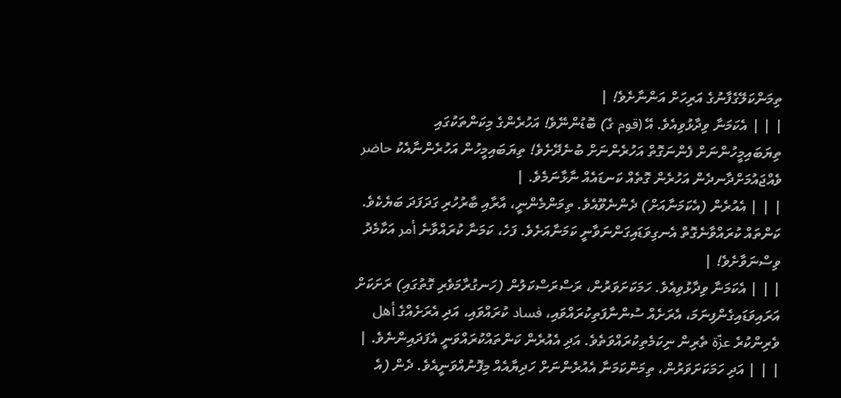ތިމަންކަލޭގެފާނުގެ އަރިހަށް އަންނާށެވެ! |
| | | އެކަމަނާ ވިދާޅުވިއެވެ. އޭ (قوم ގެ) ބޮޑުންނޭވެ! އަހުރެންގެ މިކަންތަކުގައި ތިޔަބައިމީހުންނަށް ފެންނަގޮތް އަހުރެންނަށް ބުނެދޭށެވެ! ތިޔަބައިމީހުން އަހުރެންނާއެކު حاضر ވެއްޖައުމަށްދާނދެން އަހުރެން ގޮތެއް ކަނޑައެއް ނާޅާނަމެވެ. |
| | | އެއުރެން (އެކަމަނާއަށް) ދެންނެވޫއެވެ. ތިމަންމެންނީ، އާރާއި ބާރުހުރި ގަދަފަދަ ބަޔެކެވެ. ކަންތައް ކުރައްވާނެގޮތް އެނގިވަޑައިގަންނަވާނީ ކަމަނާއަށެވެ. ފަހެ، ކަމަނާ ކުރައްވާނެ أمر އަކާމެދު ވިސްނަވާށެވެ! |
| | | އެކަމަނާ ވިދާޅުވިއެވެ. ހަމަކަށަވަރުން، ރަސްރަސްކަލުން (ހަނގުރާމަވެރި ގޮތުގައި) ރަށަކަށް އަރައިވަޑައިގެންފިނަމަ، އެރަށެއް ސުންނާފަތިކުރައްވައި، فساد ކުރައްވައި، އަދި އެރަށެއްގެ أهل ވެރިންކުރެ عزّة ތެރިން ނިކަމެތިކުރައްވަތެވެ. އަދި އެއުރެން ކަންތައްކުރައްވަނީ އެފަދައިންނެވެ. |
| | | އަދި ހަމަކަށަވަރުން، ތިމަންކަމަނާ އެއުރެންނަށް ހަދިޔާއެއް މިފޮނުއްވަނީއެވެ. ދެން (އެ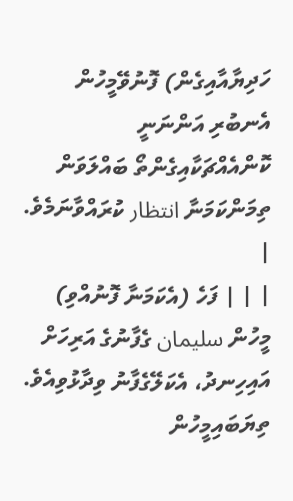ހަދިޔާއާއިގެން) ފޮނުވޭމީހުން އެނބުރި އަންނަނީ ކޮންއެއްޗަކާއިގެންތޯ ބައްލަވަން ތިމަންކަމަނާ انتظار ކުރައްވާނަމެވެ. |
| | | ފަހެ (އެކަމަނާ ފޮނުއްވި) މީހުން سليمان ގެފާނުގެ އަރިހަށް އައިހިނދު، އެކަލޭގެފާނު ވިދާޅުވިއެވެ. ތިޔަބައިމީހުން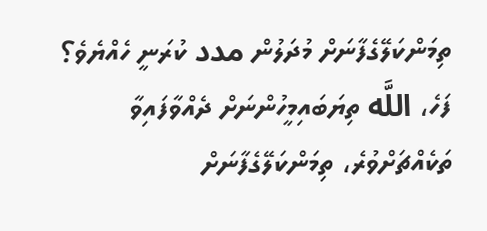ތިމަންކަލޭގެފާނަށް މުދަލުން مدد ކުރަނީ ހެއްޔެވެ؟ ފަހެ، اللَّه ތިޔަބައިމީހުންނަށް ދެއްވާފައިވާ ތަކެއްޗަށްވުރެ، ތިމަންކަލޭގެފާނަށް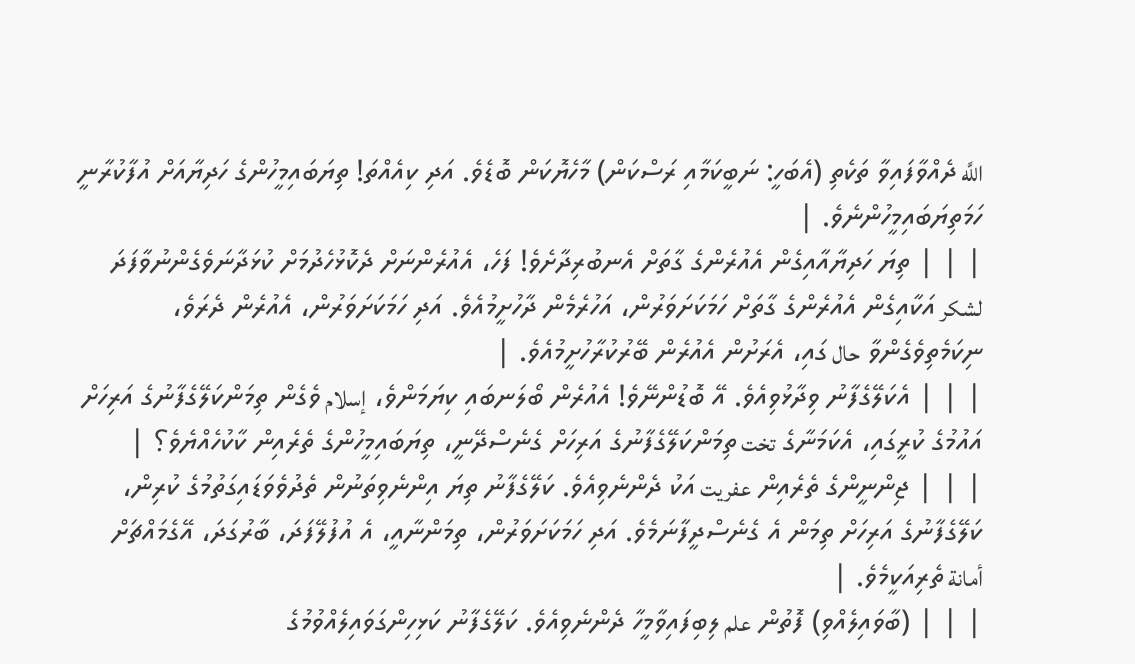اللَّه ދެއްވާފައިވާ ތަކެތި (އެބަހީ: ނަބީކަމާއި ރަސްކަން) މާހެޔޮކަން ބޮޑެވެ. އަދި ކިއެއްތަ! ތިޔަބައިމީހުންގެ ހަދިޔާއަށް އުފާކުރާނީ ހަމަތިޔަބައިމީހުންނެވެ. |
| | | ތިޔަ ހަދިޔާއާއިގެން އެއުރެންގެ ގާތަށް އެނބުރިދާށެވެ! ފަހެ، އެއުރެންނަށް ދެކޮޅުހެދުމަށް ކުޅަދާނަވެގެންނުވާފަދަ لشكر އަކާއިގެން އެއުރެންގެ ގާތަށް ހަމަކަށަވަރުން، އަހުރެމެން ދާހުށީމުއެވެ. އަދި ހަމަކަށަވަރުން، އެއުރެން ދެރަވެ، ނިކަމެތިވެގެންވާ حال ގައި، އެރަށުން އެއުރެން ބޭރުކުރާހުށީމުއެވެ. |
| | | އެކަލޭގެފާނު ވިދާޅުވިއެވެ. އޭ ބޮޑުންނޭވެ! އެއުރެން ބޯލަނބައި ކިޔަމަންވެ، إسلام ވެގެން ތިމަންކަލޭގެފާނުގެ އަރިހަށް އައުމުގެ ކުރީގައި، އެކަމަނާގެ تخت ތިމަންކަލޭގެފާނުގެ އަރިހަށް ގެނެސްދޭނީ، ތިޔަބައިމީހުންގެ ތެރެއިން ކާކުހެއްޔެވެ؟ |
| | | ޖިންނީންގެ ތެރެއިން عفريت އަކު ދެންނެވިއެވެ. ކަލޭގެފާނު ތިޔަ އިންނެވިތަނުން ތެދުވެވަޑައިގަތުމުގެ ކުރިން، ކަލޭގެފާނުގެ އަރިހަށް ތިމަން އެ ގެނެސްދީފާނަމެވެ. އަދި ހަމަކަށަވަރުން، ތިމަންނާއީ، އެ އުފުލޭފަދަ، ބާރުގަދަ، އޭގެމައްޗަށް أمانة ތެރިއަކީމެވެ. |
| | | (ބާވައިލެއްވި) ފޮތުން علم ލިބިފައިވާމީހާ ދެންނެވިއެވެ. ކަލޭގެފާނު ކަޅިހިންގަވައިލެއްވުމުގެ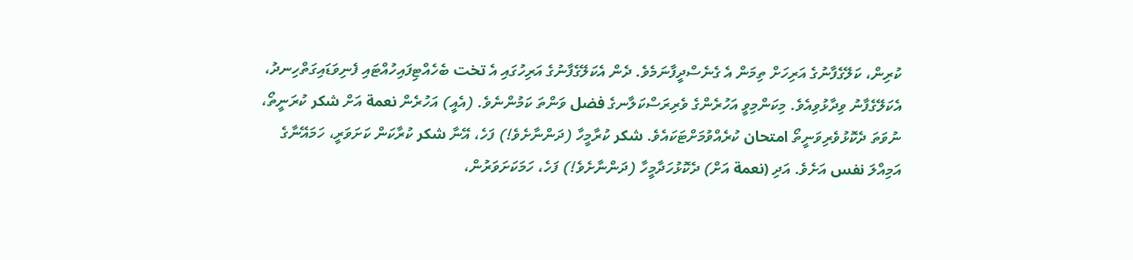ކުރިން، ކަލޭގެފާނުގެ އަރިހަށް ތިމަން އެ ގެނެސްދީފާނަމެވެ. ދެން އެކަލޭގެފާނުގެ އަރިހުގައި އެ تخت ބެހެއްޓިފައިހުއްޓައި ފެނިވަޑައިގަތްހިނދު، އެކަލޭގެފާނު ވިދާޅުވިއެވެ. މިކަންމިވީ އަހުރެންގެ ވެރިރަސްކަލާނގެ فضل ވަންތަ ކަމުންނެވެ. (އެއީ) އަހުރެން نعمة އަށް شكر ކުރަނީތޯ، ނުވަތަ ދެކޮޅުވެރިވަނީތޯ امتحان ކުރެއްވުމަށްޓަކައެވެ. شكر ކުރާމީހާ (ދަންނާށެވެ!) ފަހެ، އޭނާ شكر ކުރާކަން ކަށަވަރީ، ހަމައޭނާގެ އަމިއްލަ نفس އަށެވެ. އަދި (نعمة އަށް) ދެކޮޅުހަދާމީހާ (ދަންނާށެވެ!) ފަހެ، ހަމަކަށަވަރުން،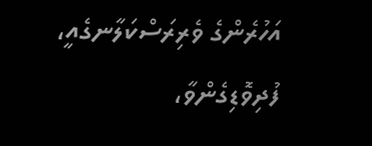އަހުރެންގެ ވެރިރަސްކަލާނގެއީ، ފުދިވޮޑިގެންވާ،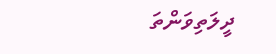ދީލަތިވަންތަ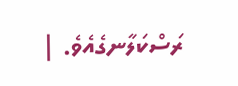ރަސްކަލާނގެއެވެ. |